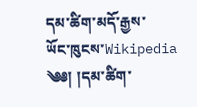དམ་ཚིག་མདོ་རྒྱས་
ཡོང་ཁུངས་Wikipedia
༄༅། །དམ་ཚིག་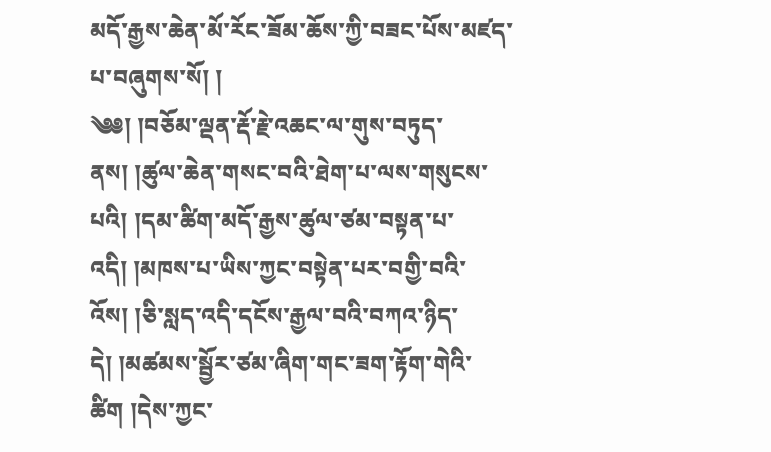མདོ་རྒྱས་ཆེན་མོ་རོང་ཟོམ་ཆོས་ཀྱི་བཟང་པོས་མཛད་པ་བཞུགས་སོ། །
༄༅། །བཅོམ་ལྡན་རྡོ་རྗེ་འཆང་ལ་གུས་བཏུད་ནས། །ཚུལ་ཆེན་གསང་བའི་ཐེག་པ་ལས་གསུངས་པའི། །དམ་ཚིག་མདོ་རྒྱས་ཚུལ་ཙམ་བསྟན་པ་འདི། །མཁས་པ་ཡིས་ཀྱང་བསྟེན་པར་བགྱི་བའི་འོས། །ཅི་སླད་འདི་དངོས་རྒྱལ་བའི་བཀའ་ཉིད་དེ། །མཚམས་སྦྱོར་ཙམ་ཞིག་གང་ཟག་རྟོག་གེའི་ཚིག །དེས་ཀྱང་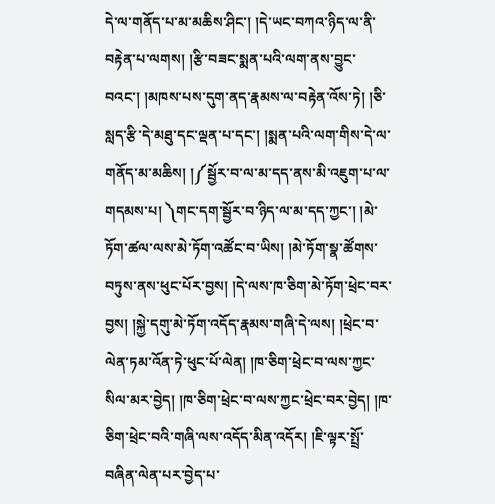དེ་ལ་གནོད་པ་མ་མཆིས་ཤིང་། །དེ་ཡང་བཀའ་ཉིད་ལ་ནི་བརྟེན་པ་ལགས། །རྩི་བཟང་སྨན་པའི་ལག་ནས་བྱུང་བའང་། །མཁས་པས་དུག་ནད་རྣམས་ལ་བརྟེན་འོས་ཏེ། །ཅི་སླད་རྩི་དེ་མཐུ་དང་ལྡན་པ་དང་། །སྨན་པའི་ལག་གིས་དེ་ལ་གནོད་མ་མཆིས། །༼སྦྱོར་བ་ལ་མ་དད་ནས་མི་འཇུག་པ་ལ་གདམས་པ། ༽གང་དག་སྦྱོར་བ་ཉིད་ལ་མ་དད་ཀྱང་། །མེ་ཏོག་ཚལ་ལས་མེ་ཏོག་འཚོང་བ་ཡིས། །མེ་ཏོག་སྣ་ཚོགས་བཏུས་ནས་ཕུང་པོར་བྱས། །དེ་ལས་ཁ་ཅིག་མེ་ཏོག་ཕྲེང་བར་བྱས། །སྐྱེ་དགུ་མེ་ཏོག་འདོད་རྣམས་གཞི་དེ་ལས། །ཕྲེང་བ་ལེན་ཏམ་འོན་ཏེ་ཕུང་པོ་ལེན། །ཁ་ཅིག་ཕྲེང་བ་ལས་ཀྱང་སིལ་མར་བྱེད། །ཁ་ཅིག་ཕྲེང་བ་ལས་ཀྱང་ཕྲེང་བར་བྱེད། །ཁ་ཅིག་ཕྲེང་བའི་གཞི་ལས་འདོད་མིན་འདོར། །ཇི་ལྟར་སྤྲོ་བཞིན་ལེན་པར་བྱེད་པ་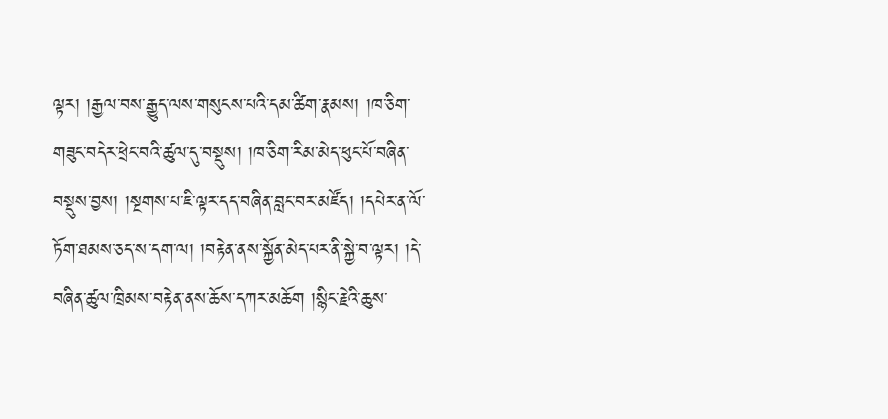ལྟར། །རྒྱལ་བས་རྒྱུད་ལས་གསུངས་པའི་དམ་ཚིག་རྣམས། །ཁ་ཅིག་གཟུང་བདེར་ཕྲེང་བའི་ཚུལ་དུ་བསྡུས། །ཁ་ཅིག་རིམ་མེད་ཕུང་པོ་བཞིན་བསྡུས་བྱས། །སྔགས་པ་ཇི་ལྟར་དད་བཞིན་བླང་བར་མཛོད། །དཔེར་ན་ལོ་ཏོག་ཐམས་ཅད་ས་དག་ལ། །བརྟེན་ནས་སྐྱོན་མེད་པར་ནི་སྐྱེ་བ་ལྟར། །དེ་བཞིན་ཚུལ་ཁྲིམས་བརྟེན་ནས་ཆོས་དཀར་མཆོག །སྙིང་རྗེའི་ཆུས་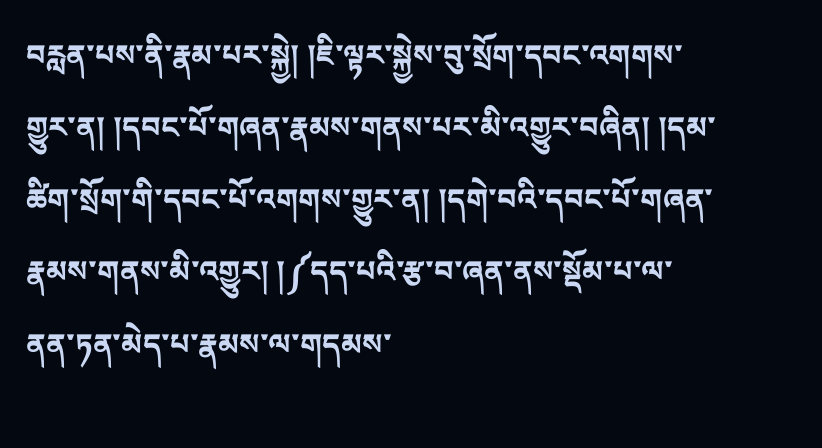བརླན་པས་ནི་རྣམ་པར་སྐྱེ། །ཇི་ལྟར་སྐྱེས་བུ་སྲོག་དབང་འགགས་གྱུར་ན། །དབང་པོ་གཞན་རྣམས་གནས་པར་མི་འགྱུར་བཞིན། །དམ་ཚིག་སྲོག་གི་དབང་པོ་འགགས་གྱུར་ན། །དགེ་བའི་དབང་པོ་གཞན་རྣམས་གནས་མི་འགྱུར། །༼དད་པའི་རྩ་བ་ཞན་ནས་སྡོམ་པ་ལ་ནན་ཏན་མེད་པ་རྣམས་ལ་གདམས་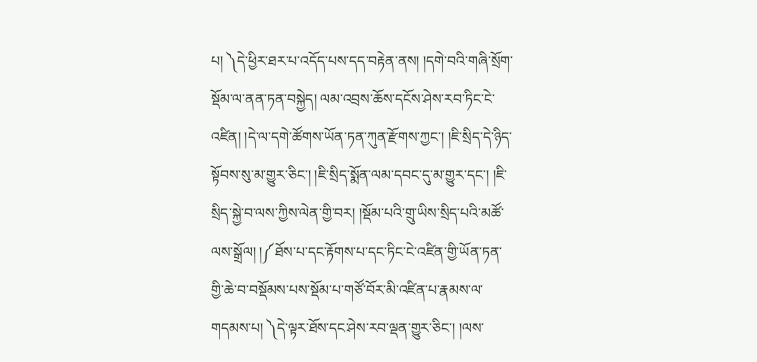པ། ༽དེ་ཕྱིར་ཐར་པ་འདོད་པས་དད་བརྟེན་ནས། །དགེ་བའི་གཞི་སྲོག་སྡོམ་ལ་ནན་ཏན་བསྐྱེད། ལམ་འབྲས་ཆོས་དངོས་ཤེས་རབ་ཏིང་ངེ་འཛིན། །དེ་ལ་དགེ་ཚོགས་ཡོན་ཏན་ཀུན་རྫོགས་ཀྱང་། །ཇི་སྲིད་དེ་ཉིད་སྟོབས་སུ་མ་གྱུར་ཅིང་། །ཇི་སྲིད་སྨོན་ལམ་དབང་དུ་མ་གྱུར་དང་། །ཇི་སྲིད་སྐྱེ་བ་ལས་ཀྱིས་ལེན་གྱི་བར། །སྡོམ་པའི་གྲུ་ཡིས་སྲིད་པའི་མཚོ་ལས་སྒྲོལ། །༼ཐོས་པ་དང་རྟོགས་པ་དང་ཏིང་ངེ་འཛིན་གྱི་ཡོན་ཏན་གྱི་ཆེ་བ་བསྡོམས་པས་སྡོམ་པ་གཙོ་བོར་མི་འཛིན་པ་རྣམས་ལ་གདམས་པ། ༽དེ་ལྟར་ཐོས་དང་ཤེས་རབ་ལྡན་གྱུར་ཅིང་། །ལས་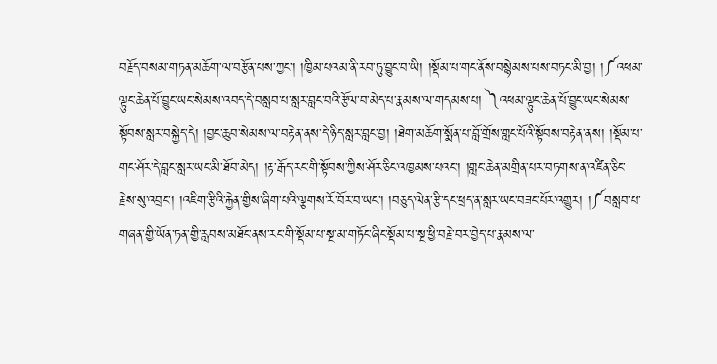བརྗོད་བསམ་གཏན་མཆོག་ལ་བརྩོན་པས་ཀྱང་། །ཁྱིམ་པའམ་ནི་རབ་ཏུ་བྱུང་བ་ཡི། །སྡོམ་པ་གང་ནོས་བསྙེམས་པས་བཏང་མི་བྱ། །༼འཕམ་ལྟུང་ཆེན་པོ་བྱུང་ཡང་སེམས་འབད་དེ་བསླབ་པ་སླར་བླང་བའི་རྩོལ་བ་མེད་པ་རྣམས་ལ་གདམས་པ། ༽འཕམ་ལྟུང་ཆེན་པོ་བྱུང་ཡང་སེམས་སྟོབས་སླར་བསྐྱེད་དེ། །བྱང་ཆུབ་སེམས་ལ་བརྟེན་ནས་དེ་ཉིད་སླར་བླང་བྱ། །ཐེག་མཆོག་སྨོན་པ་བློ་གྲོས་གླང་པོའི་སྟོབས་བརྟེན་ནས། །སྡོམ་པ་གང་ཤོར་དེ་བླང་སླར་ཡང་མི་ཐོབ་མེད། །རྟ་རྒོད་རང་གི་སྟོབས་ཀྱིས་ཤོར་ཅིང་འཁྱམས་པའང་། །གླང་ཆེན་མགྲིན་པར་བཏགས་ན་འཛིན་ཅིང་རྗེས་སུ་འབྲང་། །འཇིག་རྩིའི་རྐྱེན་གྱིས་ཞིག་པའི་ལྕགས་རོ་བོར་བ་ཡང་། །བཅུད་ལེན་རྩི་དང་ཕྲད་ན་སླར་ཡང་བཟང་པོར་འགྱུར། །༼བསླབ་པ་གཞན་གྱི་ཡོན་ཏན་གྱི་རླབས་མཐོང་ནས་རང་གི་སྡོམ་པ་སྔ་མ་གཏོང་ཞིང་སྡོམ་པ་སྔ་ཕྱི་བརྗེ་བར་བྱེད་པ་རྣམས་ལ་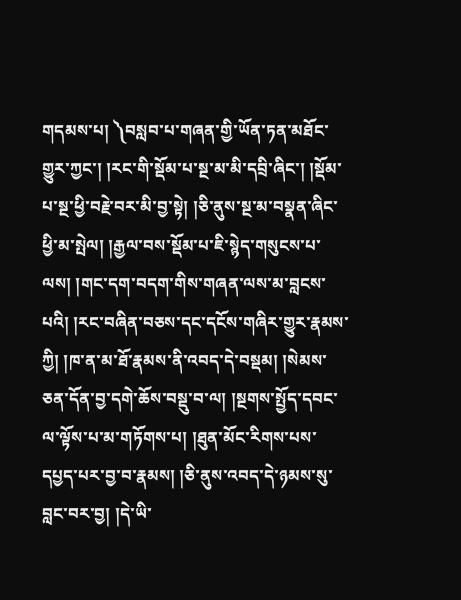གདམས་པ། ༽བསླབ་པ་གཞན་གྱི་ཡོན་ཏན་མཐོང་གྱུར་ཀྱང་། །རང་གི་སྡོམ་པ་སྔ་མ་མི་དབྲི་ཞིང་། །སྡོམ་པ་སྔ་ཕྱི་བརྗེ་བར་མི་བྱ་སྟེ། །ཅི་ནུས་སྔ་མ་བསྣན་ཞིང་ཕྱི་མ་སྤེལ། །རྒྱལ་བས་སྡོམ་པ་ཇི་སྙེད་གསུངས་པ་ལས། །གང་དག་བདག་གིས་གཞན་ལས་མ་བླངས་པའི། །རང་བཞིན་བཅས་དང་དངོས་གཞིར་གྱུར་རྣམས་ཀྱི། །ཁ་ན་མ་ཐོ་རྣམས་ནི་འབད་དེ་བསྡམ། །སེམས་ཅན་དོན་བྱ་དགེ་ཆོས་བསྡུ་བ་ལ། །སྔགས་སྤྱོད་དབང་ལ་ལྟོས་པ་མ་གཏོགས་པ། །ཐུན་མོང་རིགས་པས་དཔྱད་པར་བྱ་བ་རྣམས། །ཅི་ནུས་འབད་དེ་ཉམས་སུ་བླང་བར་བྱ། །དེ་ཡི་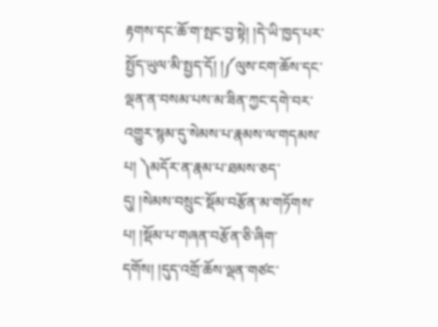རྟགས་དང་ཆོ་ག་སྤང་བྱ་སྟེ། །དེ་ཡི་ཁྱད་པར་སྤྱོད་ཡུལ་མི་སྤྱད་དོ། །༼ལུས་ངག་ཆོས་དང་ལྡན་ན་བསམ་པས་མ་ཟིན་ཀྱང་དགེ་བར་འགྱུར་སྙམ་དུ་སེམས་པ་རྣམས་ལ་གདམས་པ། ༽མདོར་ན་རྣམ་པ་ཐམས་ཅད་དུ། །སེམས་བསྲུང་སྡོམ་བརྩོན་མ་གཏོགས་པ། །སྡོམ་པ་གཞན་བརྩོན་ཅི་ཞིག་དགོས། །དུད་འགྲོ་ཆོས་ལྡན་གཙང་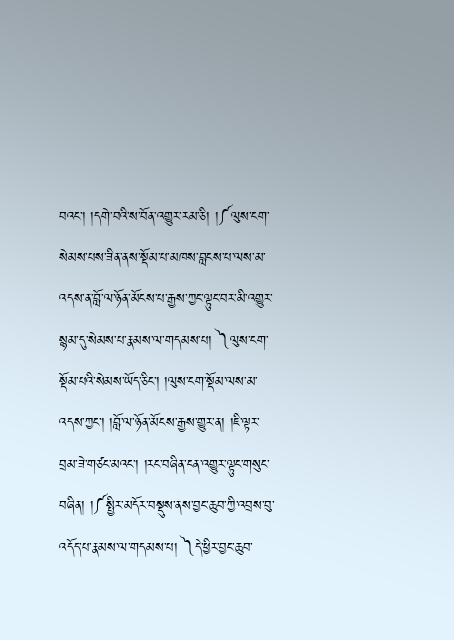བའང་། །དགེ་བའི་ས་བོན་འགྱུར་རམ་ཅི། །༼ལུས་ངག་སེམས་པས་ཟིན་ནས་སྡོམ་པ་མཁས་བླངས་པ་ལས་མ་འདས་ན་བློ་ལ་ཉོན་མོངས་པ་རྒྱས་ཀྱང་ལྟུང་བར་མི་འགྱུར་སྙམ་དུ་སེམས་པ་རྣམས་ལ་གདམས་པ། ༽ལུས་ངག་སྡོམ་པའི་སེམས་ཡོད་ཅིང་། །ལུས་ངག་སྡོམ་ལས་མ་འདས་ཀྱང་། །བློ་ལ་ཉོན་མོངས་རྒྱས་གྱུར་ན། །ཇི་ལྟར་བྲམ་ཟེ་གཙང་མའང་། །རང་བཞིན་ངན་འགྱུར་ལྟུང་གསུང་བཞིན། །༼སྤྱིར་མདོར་བསྡུས་ནས་བྱང་ཆུབ་ཀྱི་འབྲས་བུ་འདོད་པ་རྣམས་ལ་གདམས་པ། ༽དེ་ཕྱིར་བྱང་ཆུབ་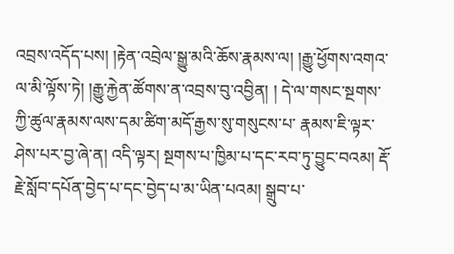འབྲས་འདོད་པས། །རྟེན་འབྲེལ་སྒྱུ་མའི་ཆོས་རྣམས་ལ། །རྒྱུ་ཕྱོགས་འགའ་ལ་མི་ལྟོས་ཏེ། །རྒྱུ་རྐྱེན་ཚོགས་ན་འབྲས་བུ་འབྱིན། ། དེ་ལ་གསང་སྔགས་ཀྱི་ཚུལ་རྣམས་ལས་དམ་ཚིག་མདོ་རྒྱས་སུ་གསུངས་པ་ རྣམས་ཇི་ལྟར་ཤེས་པར་བྱ་ཞེ་ན། འདི་ལྟར། སྔགས་པ་ཁྱིམ་པ་དང་རབ་ཏུ་བྱུང་བའམ། རྡོ་རྗེ་སློབ་དཔོན་བྱེད་པ་དང་བྱེད་པ་མ་ཡིན་པའམ། སྒྲུབ་པ་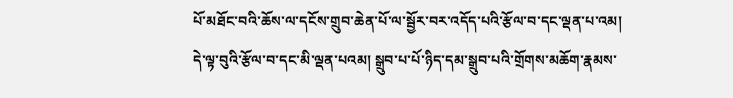པོ་མཐོང་བའི་ཆོས་ལ་དངོས་གྲུབ་ཆེན་པོ་ལ་སྦྱོར་བར་འདོད་པའི་རྩོལ་བ་དང་ལྡན་པ་འམ། དེ་ལྟ་བུའི་རྩོལ་བ་དང་མི་ལྡན་པའམ། སྒྲུབ་པ་པོ་ཉིད་དམ་སྒྲུབ་པའི་གྲོགས་མཆོག་རྣམས་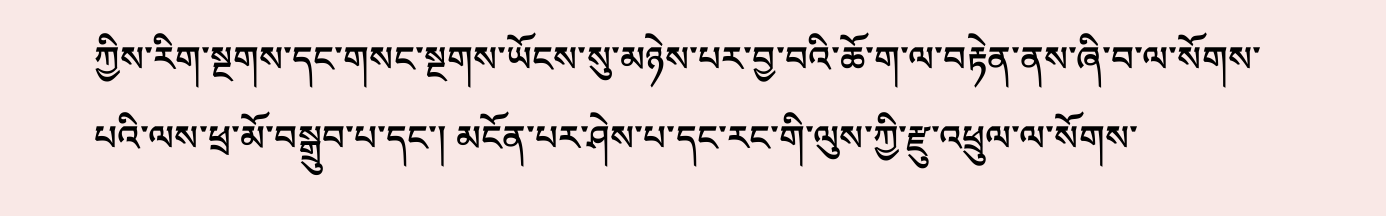ཀྱིས་རིག་སྔགས་དང་གསང་སྔགས་ཡོངས་སུ་མཉེས་པར་བྱ་བའི་ཆོ་ག་ལ་བརྟེན་ནས་ཞི་བ་ལ་སོགས་པའི་ལས་ཕྲ་མོ་བསྒྲུབ་པ་དང་། མངོན་པར་ཤེས་པ་དང་རང་གི་ལུས་ཀྱི་རྫུ་འཕྲུལ་ལ་སོགས་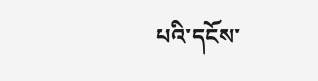པའི་དངོས་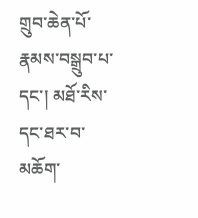གྲུབ་ཆེན་པོ་རྣམས་བསྒྲུབ་པ་དང་། མཐོ་རིས་དང་ཐར་བ་མཆོག་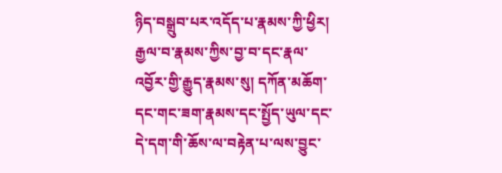ཉིད་བསྒྲུབ་པར་འདོད་པ་རྣམས་ཀྱི་ཕྱིར། རྒྱལ་བ་རྣམས་ཀྱིས་བྱ་བ་དང་རྣལ་འབྱོར་གྱི་རྒྱུད་རྣམས་སུ། དཀོན་མཆོག་དང་གང་ཟག་རྣམས་དང་སྤྱོད་ཡུལ་དང་དེ་དག་གི་ཆོས་ལ་བརྟེན་པ་ལས་བྱུང་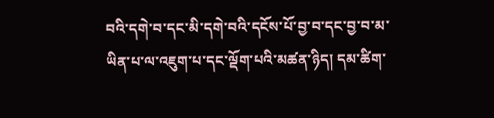བའི་དགེ་བ་དང་མི་དགེ་བའི་དངོས་པོ་བྱ་བ་དང་བྱ་བ་མ་ཡིན་པ་ལ་འཇུག་པ་དང་ལྡོག་པའི་མཚན་ཉིད། དམ་ཚིག་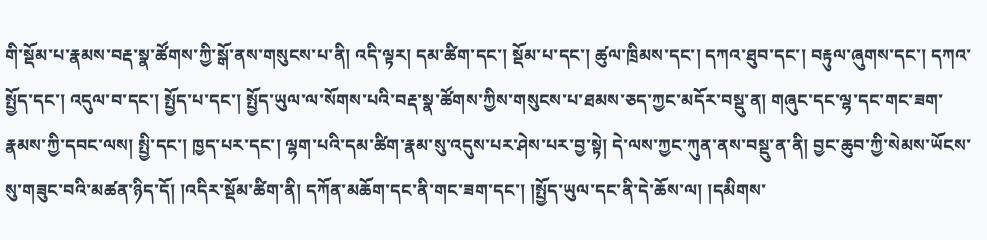གི་སྡོམ་པ་རྣམས་བརྡ་སྣ་ཚོགས་ཀྱི་སྒོ་ནས་གསུངས་པ་ནི། འདི་ལྟར། དམ་ཚིག་དང་། སྡོམ་པ་དང་། ཚུལ་ཁྲིམས་དང་། དཀའ་ཐུབ་དང་། བརྟུལ་ཞུགས་དང་། དཀའ་སྤྱོད་དང་། འདུལ་བ་དང་། སྤྱོད་པ་དང་། སྤྱོད་ཡུལ་ལ་སོགས་པའི་བརྡ་སྣ་ཚོགས་ཀྱིས་གསུངས་པ་ཐམས་ཅད་ཀྱང་མདོར་བསྡུ་ན། གཞུང་དང་ལྷ་དང་གང་ཟག་རྣམས་ཀྱི་དབང་ལས། སྤྱི་དང་། ཁྱད་པར་དང་། ལྷག་པའི་དམ་ཚིག་རྣམ་སུ་འདུས་པར་ཤེས་པར་བྱ་སྟེ། དེ་ལས་ཀྱང་ཀུན་ནས་བསྡུ་ན་ནི། བྱང་ཆུབ་ཀྱི་སེམས་ཡོངས་སུ་གཟུང་བའི་མཚན་ཉིད་དོ། །འདིར་སྡོམ་ཚིག་ནི། དཀོན་མཆོག་དང་ནི་གང་ཟག་དང་། །སྤྱོད་ཡུལ་དང་ནི་དེ་ཆོས་ལ། །དམིགས་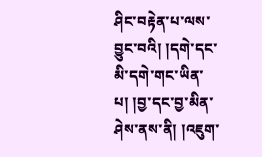ཤིང་བརྟེན་པ་ལས་བྱུང་བའི། །དགེ་དང་མི་དགེ་གང་ཡིན་པ། །བྱ་དང་བྱ་མིན་ཤེས་ནས་ནི། །འཇུག་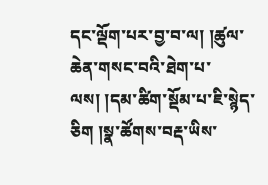དང་ལྡོག་པར་བྱ་བ་ལ། །ཚུལ་ཆེན་གསང་བའི་ཐེག་པ་ལས། །དམ་ཚིག་སྡོམ་པ་ཇི་སྙེད་ཅིག །སྣ་ཚོགས་བརྡ་ཡིས་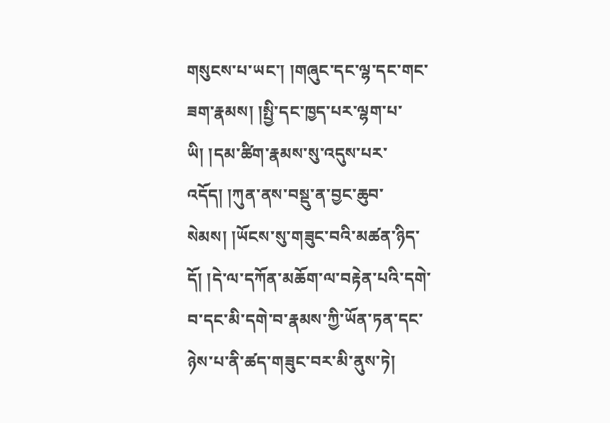གསུངས་པ་ཡང་། །གཞུང་དང་ལྷ་དང་གང་ཟག་རྣམས། །སྤྱི་དང་ཁྱད་པར་ལྷག་པ་ཡི། །དམ་ཚིག་རྣམས་སུ་འདུས་པར་འདོད། །ཀུན་ནས་བསྡུ་ན་བྱང་ཆུབ་སེམས། །ཡོངས་སུ་གཟུང་བའི་མཚན་ཉིད་དོ། །དེ་ལ་དཀོན་མཆོག་ལ་བརྟེན་པའི་དགེ་བ་དང་མི་དགེ་བ་རྣམས་ཀྱི་ཡོན་ཏན་དང་ཉེས་པ་ནི་ཚད་གཟུང་བར་མི་ནུས་ཏེ།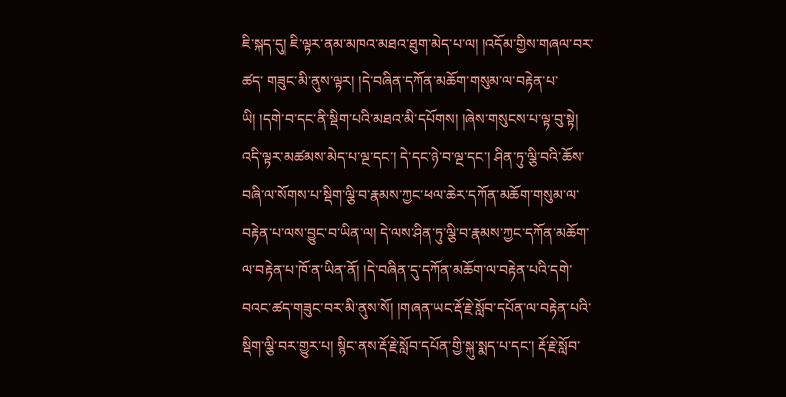ཇི་སྐད་དུ། ཇི་ལྟར་ནམ་མཁའ་མཐའ་ཐུག་མེད་པ་ལ། །འདོམ་གྱིས་གཞལ་བར་ཚད་ གཟུང་མི་ནུས་ལྟར། །དེ་བཞིན་དཀོན་མཆོག་གསུམ་ལ་བརྟེན་པ་ཡི། །དགེ་བ་དང་ནི་སྡིག་པའི་མཐའ་མི་དཔོགས། །ཞེས་གསུངས་པ་ལྟ་བུ་སྟེ། འདི་ལྟར་མཚམས་མེད་པ་ལྔ་དང་། དེ་དང་ཉེ་བ་ལྔ་དང་། ཤིན་ཏུ་ལྕི་བའི་ཆོས་བཞི་ལ་སོགས་པ་སྡིག་ལྕི་བ་རྣམས་ཀྱང་ཕལ་ཆེར་དཀོན་མཆོག་གསུམ་ལ་བརྟེན་པ་ལས་བྱུང་བ་ཡིན་ལ། དེ་ལས་ཤིན་ཏུ་ལྕི་བ་རྣམས་ཀྱང་དཀོན་མཆོག་ལ་བརྟེན་པ་ཁོ་ན་ཡིན་ནོ། །དེ་བཞིན་དུ་དཀོན་མཆོག་ལ་བརྟེན་པའི་དགེ་བའང་ཚད་གཟུང་བར་མི་ནུས་སོ། །གཞན་ཡང་རྡོ་རྗེ་སློབ་དཔོན་ལ་བརྟེན་པའི་སྡིག་ལྕི་བར་གྱུར་པ། སྙིང་ནས་རྡོ་རྗེ་སློབ་དཔོན་གྱི་སྐུ་སྨད་པ་དང་། རྡོ་རྗེ་སློབ་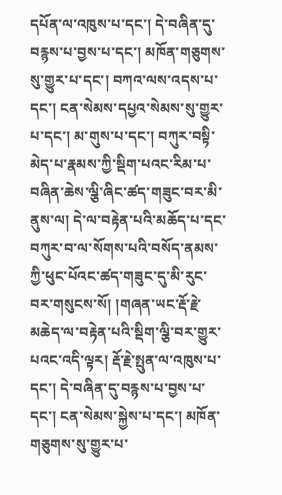དཔོན་ལ་འཁུས་པ་དང་། དེ་བཞིན་དུ་བརྙས་པ་བྱས་པ་དང་། མཁོན་གཅུགས་སུ་གྱུར་པ་དང་། བཀའ་ལས་འདས་པ་དང་། ངན་སེམས་དཔྱའ་སེམས་སུ་གྱུར་པ་དང་། མ་གུས་པ་དང་། བཀུར་བསྟི་མེད་པ་རྣམས་ཀྱི་སྡིག་པའང་རིམ་པ་བཞིན་ཆེས་ལྕི་ཞིང་ཚད་གཟུང་བར་མི་ནུས་ལ། དེ་ལ་བརྟེན་པའི་མཆོད་པ་དང་བཀུར་བ་ལ་སོགས་པའི་བསོད་ནམས་ཀྱི་ཕུང་པོའང་ཚད་གཟུང་དུ་མི་རུང་བར་གསུངས་སོ། །གཞན་ཡང་རྡོ་རྗེ་མཆེད་ལ་བརྟེན་པའི་སྡིག་ལྕི་བར་གྱུར་པའང་འདི་ལྟར། རྡོ་རྗེ་སྤུན་ལ་འཁུས་པ་དང་། དེ་བཞིན་དུ་བརྙས་པ་བྱས་པ་དང་། ངན་སེམས་སྐྱེས་པ་དང་། མཁོན་གཅུགས་སུ་གྱུར་པ་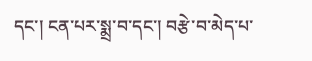དང་། ངན་པར་སྨྲ་བ་དང་། བརྩེ་བ་མེད་པ་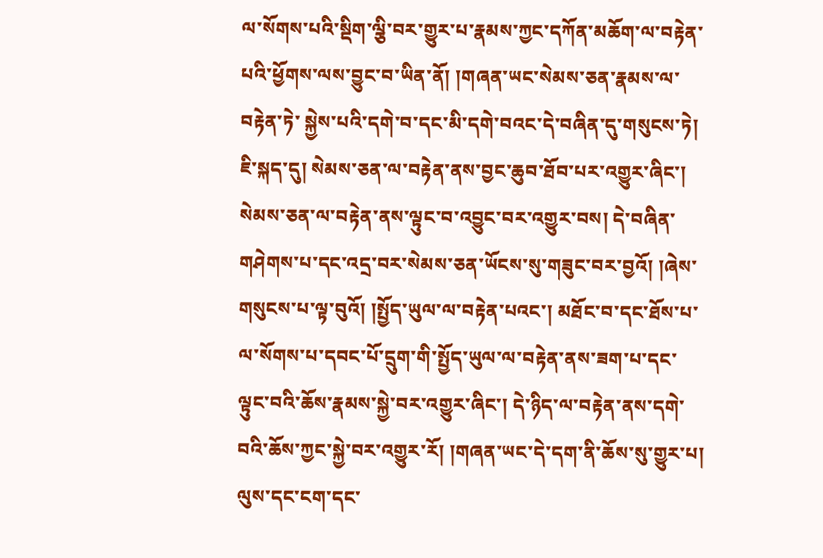ལ་སོགས་པའི་སྡིག་ལྕི་བར་གྱུར་པ་རྣམས་ཀྱང་དཀོན་མཆོག་ལ་བརྟེན་པའི་ཕྱོགས་ལས་བྱུང་བ་ཡིན་ནོ། །གཞན་ཡང་སེམས་ཅན་རྣམས་ལ་བརྟེན་ཏེ་ སྐྱེས་པའི་དགེ་བ་དང་མི་དགེ་བའང་དེ་བཞིན་དུ་གསུངས་ཏེ། ཇི་སྐད་དུ། སེམས་ཅན་ལ་བརྟེན་ནས་བྱང་ཆུབ་ཐོབ་པར་འགྱུར་ཞིང་། སེམས་ཅན་ལ་བརྟེན་ནས་ལྟུང་བ་འབྱུང་བར་འགྱུར་བས། དེ་བཞིན་གཤེགས་པ་དང་འདྲ་བར་སེམས་ཅན་ཡོངས་སུ་གཟུང་བར་བྱའོ། །ཞེས་གསུངས་པ་ལྟ་བུའོ། །སྤྱོད་ཡུལ་ལ་བརྟེན་པའང་། མཐོང་བ་དང་ཐོས་པ་ལ་སོགས་པ་དབང་པོ་དྲུག་གི་སྤྱོད་ཡུལ་ལ་བརྟེན་ནས་ཟག་པ་དང་ལྟུང་བའི་ཆོས་རྣམས་སྐྱེ་བར་འགྱུར་ཞིང་། དེ་ཉིད་ལ་བརྟེན་ནས་དགེ་བའི་ཆོས་ཀྱང་སྐྱེ་བར་འགྱུར་རོ། །གཞན་ཡང་དེ་དག་ནི་ཆོས་སུ་གྱུར་པ། ལུས་དང་ངག་དང་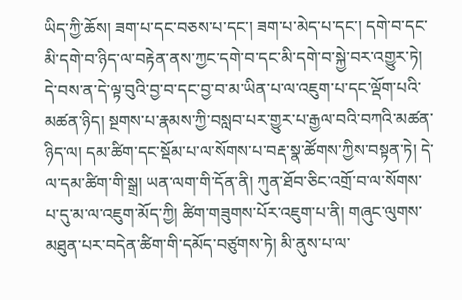ཡིད་ཀྱི་ཆོས། ཟག་པ་དང་བཅས་པ་དང་། ཟག་པ་མེད་པ་དང་། དགེ་བ་དང་མི་དགེ་བ་ཉིད་ལ་བརྟེན་ནས་ཀྱང་དགེ་བ་དང་མི་དགེ་བ་སྐྱེ་བར་འགྱུར་ཏེ། དེ་བས་ན་དེ་ལྟ་བུའི་བྱ་བ་དང་བྱ་བ་མ་ཡིན་པ་ལ་འཇུག་པ་དང་ལྡོག་པའི་མཚན་ཉིད། སྔགས་པ་རྣམས་ཀྱི་བསླབ་པར་གྱུར་པ་རྒྱལ་བའི་བཀའི་མཚན་ཉིད་ལ། དམ་ཚིག་དང་སྡོམ་པ་ལ་སོགས་པ་བརྡ་སྣ་ཚོགས་ཀྱིས་བསྟན་ཏེ། དེ་ལ་དམ་ཚིག་གི་སྒྲ། ཡན་ལག་གི་དོན་ནི། ཀུན་ཐོབ་ཅིང་འགྲོ་བ་ལ་སོགས་པ་དུ་མ་ལ་འཇུག་མོད་ཀྱི། ཚིག་གཟུགས་པོར་འཇུག་པ་ནི། གཞུང་ལུགས་མཐུན་པར་བདེན་ཚིག་གི་དམོད་བཙུགས་ཏེ། མི་ནུས་པ་ལ་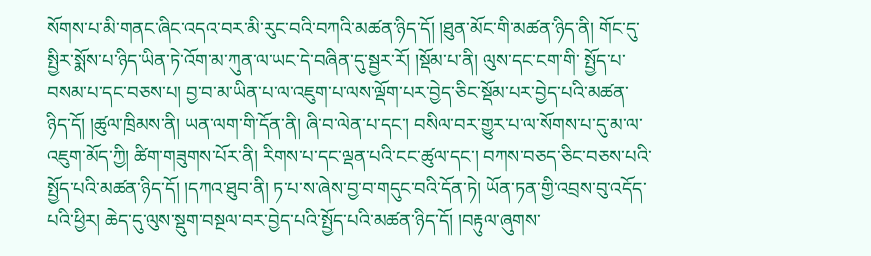སོགས་པ་མི་གནང་ཞིང་འདའ་བར་མི་རུང་བའི་བཀའི་མཚན་ཉིད་དོ། །ཐུན་མོང་གི་མཚན་ཉིད་ནི། གོང་དུ་སྤྱིར་སྨོས་པ་ཉིད་ཡིན་ཏེ་འོག་མ་ཀུན་ལ་ཡང་དེ་བཞིན་དུ་སྦྱར་རོ། །སྡོམ་པ་ནི། ལུས་དང་ངག་གི་ སྤྱོད་པ་བསམ་པ་དང་བཅས་པ། བྱ་བ་མ་ཡིན་པ་ལ་འཇུག་པ་ལས་ལྡོག་པར་བྱེད་ཅིང་སྡོམ་པར་བྱེད་པའི་མཚན་ཉིད་དོ། །ཚུལ་ཁྲིམས་ནི། ཡན་ལག་གི་དོན་ནི། ཞི་བ་ལེན་པ་དང་། བསིལ་བར་གྱུར་པ་ལ་སོགས་པ་དུ་མ་ལ་འཇུག་མོད་ཀྱི། ཚིག་གཟུགས་པོར་ནི། རིགས་པ་དང་ལྡན་པའི་ངང་ཚུལ་དང་། བཀས་བཅད་ཅིང་བཅས་པའི་སྤྱོད་པའི་མཚན་ཉིད་དོ། །དཀའ་ཐུབ་ནི། ཏ་པ་ས་ཞེས་བྱ་བ་གདུང་བའི་དོན་ཏེ། ཡོན་ཏན་གྱི་འབྲས་བུ་འདོད་པའི་ཕྱིར། ཆེད་དུ་ལུས་སྡུག་བསྔལ་བར་བྱེད་པའི་སྤྱོད་པའི་མཚན་ཉིད་དོ། །བརྟུལ་ཞུགས་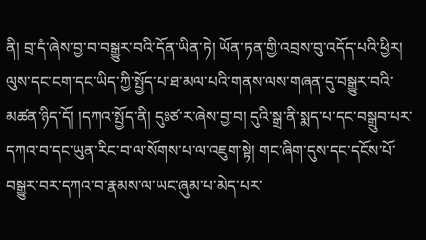ནི། བྲ་དཾ་ཞེས་བྱ་བ་བསྒྱུར་བའི་དོན་ཡིན་ཏེ། ཡོན་ཏན་གྱི་འབྲས་བུ་འདོད་པའི་ཕྱིར། ལུས་དང་ངག་དང་ཡིད་ཀྱི་སྤྱོད་པ་ཐ་མལ་པའི་གནས་ལས་གཞན་དུ་བསྒྱུར་བའི་མཚན་ཉིད་དོ། །དཀའ་སྤྱོད་ནི། དུཿཙ་ར་ཞེས་བྱ་བ། དུའི་སྒྲ་ནི་སྨད་པ་དང་བསྒྲུབ་པར་དཀའ་བ་དང་ཡུན་རིང་བ་ལ་སོགས་པ་ལ་འཇུག་སྟེ། གང་ཞིག་དུས་དང་དངོས་པོ་བསྒྱུར་བར་དཀའ་བ་རྣམས་ལ་ཡང་ཞུམ་པ་མེད་པར་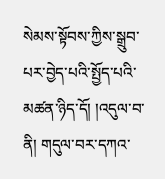སེམས་སྟོབས་ཀྱིས་སྒྲུབ་པར་བྱེད་པའི་སྤྱོད་པའི་མཚན་ཉིད་དོ། །འདུལ་བ་ནི། གདུལ་བར་དཀའ་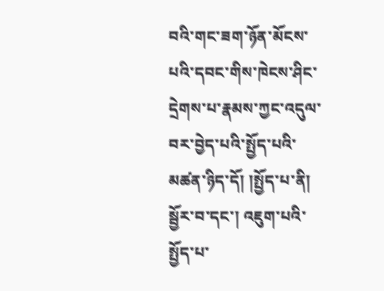བའི་གང་ཟག་ཉོན་མོངས་པའི་དབང་གིས་ཁེངས་ཤིང་དྲེགས་པ་རྣམས་ཀྱང་འདུལ་བར་བྱེད་པའི་སྤྱོད་པའི་མཚན་ཉིད་དོ། །སྤྱོད་པ་ནི། སྦྱོར་བ་དང་། འཇུག་པའི་སྤྱོད་པ་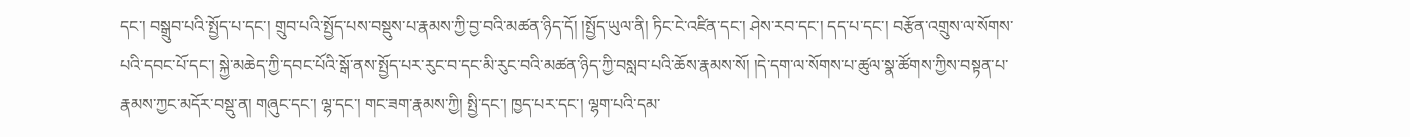དང་། བསྒྲུབ་པའི་སྤྱོད་པ་དང་། གྲུབ་པའི་སྤྱོད་པས་བསྡུས་པ་རྣམས་ཀྱི་བྱ་བའི་མཚན་ཉིད་དོ། །སྤྱོད་ཡུལ་ནི། ཏིང་ངེ་འཛིན་དང་། ཤེས་རབ་དང་། དད་པ་དང་། བརྩོན་འགྲུས་ལ་སོགས་པའི་དབང་པོ་དང་། སྐྱེ་མཆེད་ཀྱི་དབང་པོའི་སྒོ་ནས་སྤྱོད་པར་རུང་བ་དང་མི་རུང་བའི་མཚན་ཉིད་ཀྱི་བསླབ་པའི་ཆོས་རྣམས་སོ། །དེ་དག་ལ་སོགས་པ་ཚུལ་སྣ་ཚོགས་ཀྱིས་བསྟན་པ་རྣམས་ཀྱང་མདོར་བསྡུ་ན། གཞུང་དང་། ལྷ་དང་། གང་ཟག་རྣམས་ཀྱི། སྤྱི་དང་། ཁྱད་པར་དང་། ལྷག་པའི་དམ་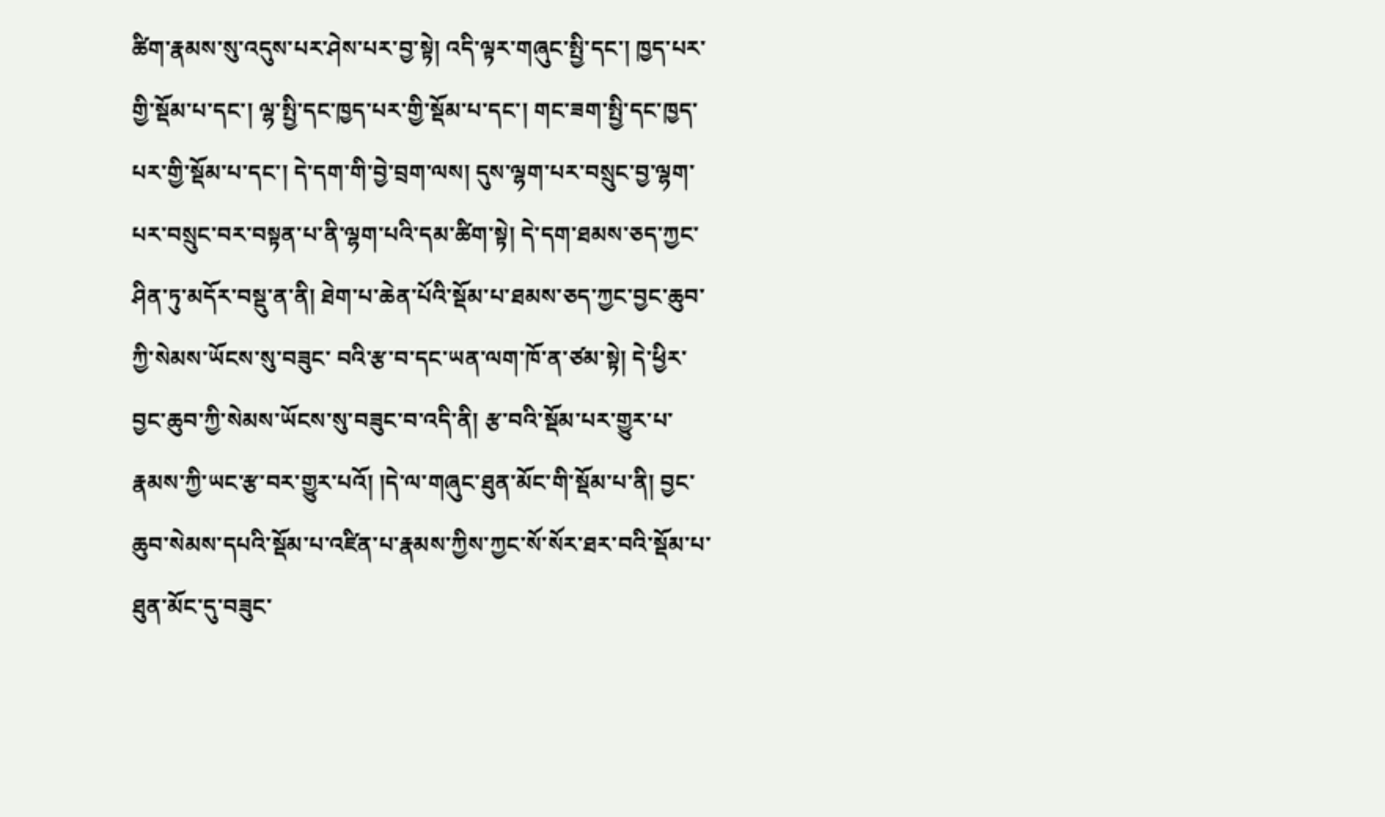ཚིག་རྣམས་སུ་འདུས་པར་ཤེས་པར་བྱ་སྟེ། འདི་ལྟར་གཞུང་སྤྱི་དང་། ཁྱད་པར་གྱི་སྡོམ་པ་དང་། ལྷ་སྤྱི་དང་ཁྱད་པར་གྱི་སྡོམ་པ་དང་། གང་ཟག་སྤྱི་དང་ཁྱད་པར་གྱི་སྡོམ་པ་དང་། དེ་དག་གི་བྱེ་བྲག་ལས། དུས་ལྷག་པར་བསྲུང་བྱ་ལྷག་པར་བསྲུང་བར་བསྟན་པ་ནི་ལྷག་པའི་དམ་ཚིག་སྟེ། དེ་དག་ཐམས་ཅད་ཀྱང་ཤིན་ཏུ་མདོར་བསྡུ་ན་ནི། ཐེག་པ་ཆེན་པོའི་སྡོམ་པ་ཐམས་ཅད་ཀྱང་བྱང་ཆུབ་ཀྱི་སེམས་ཡོངས་སུ་བཟུང་ བའི་རྩ་བ་དང་ཡན་ལག་ཁོ་ན་ཙམ་སྟེ། དེ་ཕྱིར་བྱང་ཆུབ་ཀྱི་སེམས་ཡོངས་སུ་བཟུང་བ་འདི་ནི། རྩ་བའི་སྡོམ་པར་གྱུར་པ་རྣམས་ཀྱི་ཡང་རྩ་བར་གྱུར་པའོ། །དེ་ལ་གཞུང་ཐུན་མོང་གི་སྡོམ་པ་ནི། བྱང་ཆུབ་སེམས་དཔའི་སྡོམ་པ་འཛིན་པ་རྣམས་ཀྱིས་ཀྱང་སོ་སོར་ཐར་བའི་སྡོམ་པ་ཐུན་མོང་དུ་བཟུང་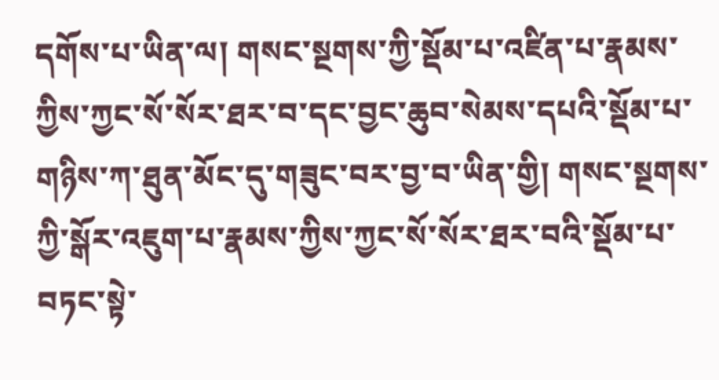དགོས་པ་ཡིན་ལ། གསང་སྔགས་ཀྱི་སྡོམ་པ་འཛིན་པ་རྣམས་ཀྱིས་ཀྱང་སོ་སོར་ཐར་བ་དང་བྱང་ཆུབ་སེམས་དཔའི་སྡོམ་པ་གཉིས་ཀ་ཐུན་མོང་དུ་གཟུང་བར་བྱ་བ་ཡིན་གྱི། གསང་སྔགས་ཀྱི་སྒོར་འཇུག་པ་རྣམས་ཀྱིས་ཀྱང་སོ་སོར་ཐར་བའི་སྡོམ་པ་བཏང་སྟེ་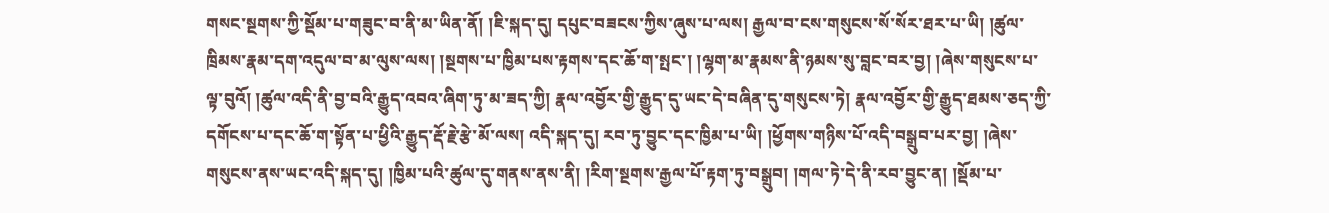གསང་སྔགས་ཀྱི་སྡོམ་པ་གཟུང་བ་ནི་མ་ཡིན་ནོ། །ཇི་སྐད་དུ། དཔུང་བཟངས་ཀྱིས་ཞུས་པ་ལས། རྒྱལ་བ་ངས་གསུངས་སོ་སོར་ཐར་པ་ཡི། །ཚུལ་ཁྲིམས་རྣམ་དག་འདུལ་བ་མ་ལུས་ལས། །སྔགས་པ་ཁྱིམ་པས་རྟགས་དང་ཆོ་ག་སྤང་། །ལྷག་མ་རྣམས་ནི་ཉམས་སུ་བླང་བར་བྱ། །ཞེས་གསུངས་པ་ལྟ་བུའོ། །ཚུལ་འདི་ནི་བྱ་བའི་རྒྱུད་འབའ་ཞིག་ཏུ་མ་ཟད་ཀྱི། རྣལ་འབྱོར་གྱི་རྒྱུད་དུ་ཡང་དེ་བཞིན་དུ་གསུངས་ཏེ། རྣལ་འབྱོར་གྱི་རྒྱུད་ཐམས་ཅད་ཀྱི་དགོངས་པ་དང་ཆོ་ག་སྟོན་པ་ཕྱིའི་རྒྱུད་རྡོ་རྗེ་རྩེ་མོ་ལས། འདི་སྐད་དུ། རབ་ཏུ་བྱུང་དང་ཁྱིམ་པ་ཡི། །ཕྱོགས་གཉིས་པོ་འདི་བསྒྲུབ་པར་བྱ། །ཞེས་གསུངས་ནས་ཡང་འདི་སྐད་དུ། །ཁྱིམ་པའི་ཚུལ་དུ་གནས་ནས་ནི། །རིག་སྔགས་རྒྱལ་པོ་རྟག་ཏུ་བསྒྲུབ། །གལ་ཏེ་དེ་ནི་རབ་བྱུང་ན། །སྡོམ་པ་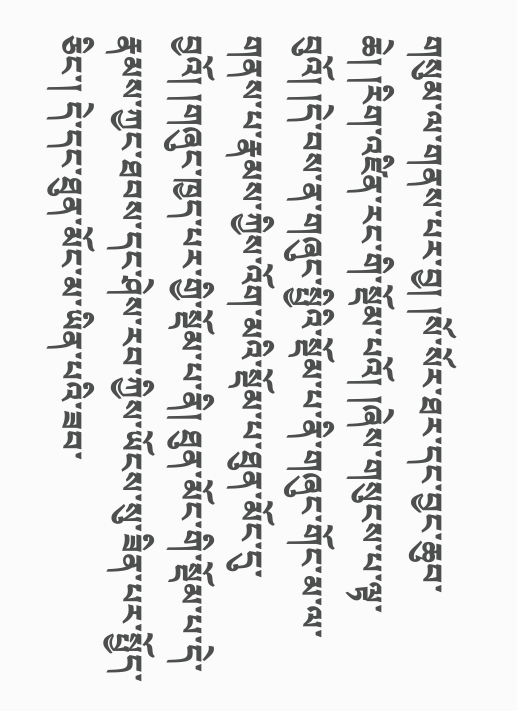གསུམ་ལ་གནས་པར་བྱ། །སོ་སོར་ཐར་དང་བྱང་ཆུབ་ཆེ། །རིག་འཛིན་རང་གི་སྡོམ་པའོ། །ཞེས་གསུངས་པ་ལྟ་བུའོ། །དེ་བས་ན་གཞུང་སྤྱིའི་སྡོམ་པ་ནི་གཞུང་གོང་མ་ལ་གནས་པ་རྣམས་ཀྱིས་འོག་མའི་སྡོམ་པ་ཐུན་མོང་དུ་བྱའོ། །གཞུང་ཁྱད་པར་གྱི་སྡོམ་པ་ནི། ཐུན་མོང་གི་སྡོམ་པ་དེ་རྣམས་ཀྱང་ཐབས་དང་ཤེས་རབ་ཀྱིས་ཡོངས་སུ་ཟིན་པར་སྤྱོད་ཅིང་། དེ་དང་ཐུན་མོང་མ་ཡིན་པའི་ཟབ་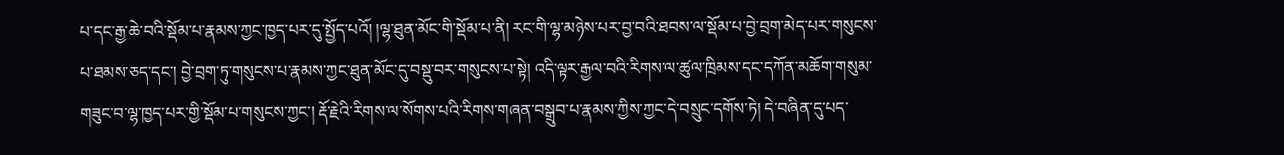པ་དང་རྒྱ་ཆེ་བའི་སྡོམ་པ་རྣམས་ཀྱང་ཁྱད་པར་དུ་སྤྱོད་པའོ། །ལྷ་ཐུན་མོང་གི་སྡོམ་པ་ནི། རང་གི་ལྷ་མཉེས་པར་བྱ་བའི་ཐབས་ལ་སྡོམ་པ་བྱེ་བྲག་མེད་པར་གསུངས་པ་ཐམས་ཅད་དང་། བྱེ་བྲག་ཏུ་གསུངས་པ་རྣམས་ཀྱང་ཐུན་མོང་དུ་བསྡུ་བར་གསུངས་པ་སྟེ། འདི་ལྟར་རྒྱལ་བའི་རིགས་ལ་ཚུལ་ཁྲིམས་དང་དཀོན་མཆོག་གསུམ་གཟུང་བ་ལྷ་ཁྱད་པར་གྱི་སྡོམ་པ་གསུངས་ཀྱང་། རྡོ་རྗེའི་རིགས་ལ་སོགས་པའི་རིགས་གཞན་བསྒྲུབ་པ་རྣམས་ཀྱིས་ཀྱང་དེ་བསྲུང་དགོས་ཏེ། དེ་བཞིན་དུ་པད་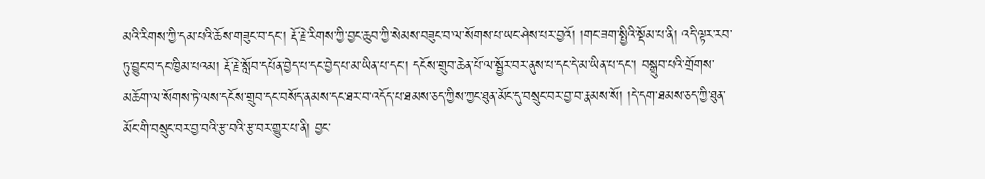མའི་རིགས་ཀྱི་དམ་པའི་ཆོས་གཟུང་བ་དང་། རྡོ་རྗེ་རིགས་ཀྱི་བྱང་ཆུབ་ཀྱི་སེམས་བཟུང་བ་ལ་སོགས་པ་ཡང་ཤེས་པར་བྱའོ། །གང་ཟག་སྤྱིའི་སྡོམ་པ་ནི། འདི་ལྟར་རབ་ཏུ་བྱུང་བ་དང་ཁྱིམ་པའམ། རྡོ་རྗེ་སློབ་དཔོན་བྱེད་པ་དང་བྱེད་པ་མ་ཡིན་པ་དང་། དངོས་གྲུབ་ཆེན་པོ་ལ་སྦྱོར་བར་ནུས་པ་དང་དེ་མ་ཡིན་པ་དང་། བསྒྲུབ་པའི་གྲོགས་མཆོག་ལ་སོགས་ཏེ་ལས་དངོས་གྲུབ་དང་བསོད་ནམས་དང་ཐར་བ་འདོད་པ་ཐམས་ཅད་ཀྱིས་ཀྱང་ཐུན་མོང་དུ་བསྲུང་བར་བྱ་བ་རྣམས་སོ། །དེ་དག་ཐམས་ཅད་ཀྱི་ཐུན་མོང་གི་བསྲུང་བར་བྱ་བའི་རྩ་བའི་རྩ་བར་གྱུར་པ་ནི། བྱང་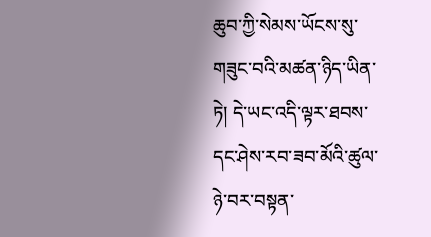ཆུབ་ཀྱི་སེམས་ཡོངས་སུ་གཟུང་བའི་མཚན་ཉིད་ཡིན་ཏེ། དེ་ཡང་འདི་ལྟར་ཐབས་དང་ཤེས་རབ་ཟབ་མོའི་ཚུལ་ཉེ་བར་བསྟན་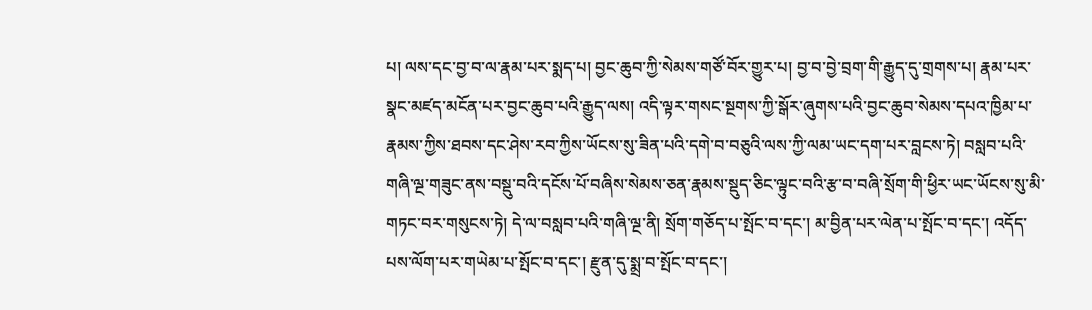པ། ལས་དང་བྱ་བ་ལ་རྣམ་པར་སྨད་པ། བྱང་ཆུབ་ཀྱི་སེམས་གཙོ་བོར་གྱུར་པ། བྱ་བ་བྱེ་བྲག་གི་རྒྱུད་དུ་གྲགས་པ། རྣམ་པར་སྣང་མཛད་མངོན་པར་བྱང་ཆུབ་པའི་རྒྱུད་ལས། འདི་ལྟར་གསང་སྔགས་ཀྱི་སྒོར་ཞུགས་པའི་བྱང་ཆུབ་སེམས་དཔའ་ཁྱིམ་པ་རྣམས་ཀྱིས་ཐབས་དང་ཤེས་རབ་ཀྱིས་ཡོངས་སུ་ཟིན་པའི་དགེ་བ་བཅུའི་ལས་ཀྱི་ལམ་ཡང་དག་པར་བླངས་ཏེ། བསླབ་པའི་གཞི་ལྔ་གཟུང་ནས་བསྡུ་བའི་དངོས་པོ་བཞིས་སེམས་ཅན་རྣམས་སྡུད་ཅིང་ལྟུང་བའི་རྩ་བ་བཞི་སྲོག་གི་ཕྱིར་ཡང་ཡོངས་སུ་མི་གཏང་བར་གསུངས་ཏེ། དེ་ལ་བསླབ་པའི་གཞི་ལྔ་ནི། སྲོག་གཅོད་པ་སྤོང་བ་དང་། མ་བྱིན་པར་ལེན་པ་སྤོང་བ་དང་། འདོད་པས་ལོག་པར་གཡེམ་པ་སྤོང་བ་དང་། རྫུན་དུ་སྨྲ་བ་སྤོང་བ་དང་།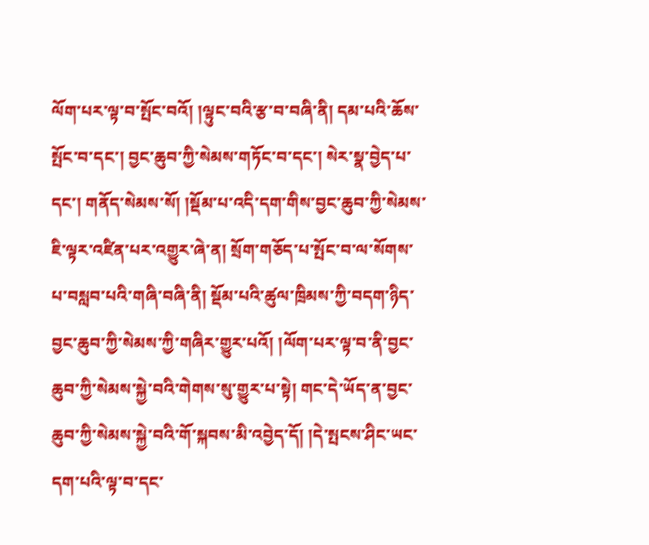ལོག་པར་ལྟ་བ་སྤོང་བའོ། །ལྟུང་བའི་རྩ་བ་བཞི་ནི། དམ་པའི་ཆོས་སྤོང་བ་དང་། བྱང་ཆུབ་ཀྱི་སེམས་གཏོང་བ་དང་། སེར་སྣ་བྱེད་པ་དང་། གནོད་སེམས་སོ། །སྡོམ་པ་འདི་དག་གིས་བྱང་ཆུབ་ཀྱི་སེམས་ཇི་ལྟར་འཛིན་པར་འགྱུར་ཞེ་ན། སྲོག་གཅོད་པ་སྤོང་བ་ལ་སོགས་པ་བསླབ་པའི་གཞི་བཞི་ནི། སྡོམ་པའི་ཚུལ་ཁྲིམས་ཀྱི་བདག་ཉིད་བྱང་ཆུབ་ཀྱི་སེམས་ཀྱི་གཞིར་གྱུར་པའོ། །ལོག་པར་ལྟ་བ་ནི་བྱང་ཆུབ་ཀྱི་སེམས་སྐྱེ་བའི་གེགས་སུ་གྱུར་པ་སྟེ། གང་དེ་ཡོད་ན་བྱང་ཆུབ་ཀྱི་སེམས་སྐྱེ་བའི་གོ་སྐབས་མི་འབྱེད་དོ། །དེ་སྤངས་ཤིང་ཡང་དག་པའི་ལྟ་བ་དང་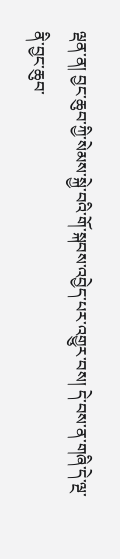ལྡན་ན། བྱང་ཆུབ་ཀྱི་སེམས་སྐྱེ་བའི་གོ་སྐབས་འབྱེད་པར་འགྱུར་བས། དེ་བས་ན་གཞི་དེ་ལྔ་ནི་བྱང་ཆུབ་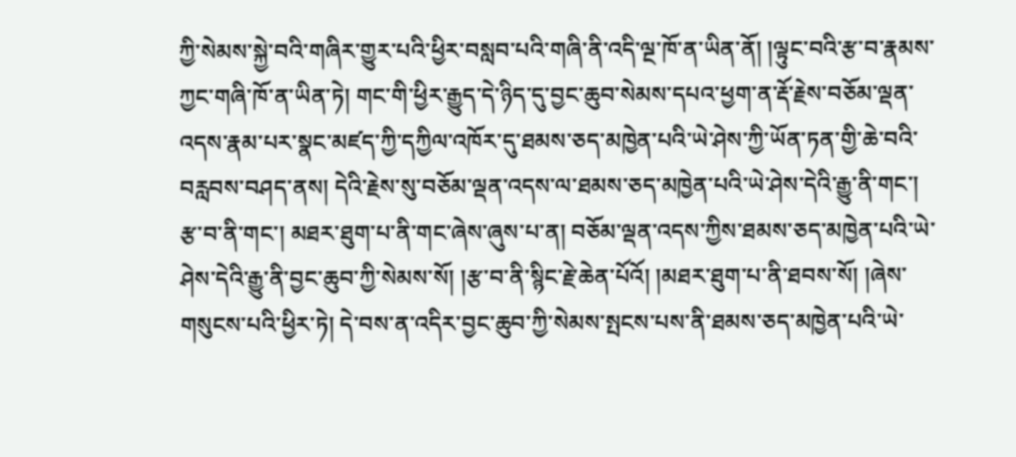ཀྱི་སེམས་སྐྱེ་བའི་གཞིར་གྱུར་པའི་ཕྱིར་བསླབ་པའི་གཞི་ནི་འདི་ལྔ་ཁོ་ན་ཡིན་ནོ། །ལྟུང་བའི་རྩ་བ་རྣམས་ཀྱང་གཞི་ཁོ་ན་ཡིན་ཏེ། གང་གི་ཕྱིར་རྒྱུད་དེ་ཉིད་དུ་བྱང་ཆུབ་སེམས་དཔའ་ཕྱག་ན་རྡོ་རྗེས་བཅོམ་ལྡན་འདས་རྣམ་པར་སྣང་མཛད་ཀྱི་དཀྱིལ་འཁོར་དུ་ཐམས་ཅད་མཁྱེན་པའི་ཡེ་ཤེས་ཀྱི་ཡོན་ཏན་གྱི་ཆེ་བའི་བརླབས་བཤད་ནས། དེའི་རྗེས་སུ་བཅོམ་ལྡན་འདས་ལ་ཐམས་ཅད་མཁྱེན་པའི་ཡེ་ཤེས་དེའི་རྒྱུ་ནི་གང་། རྩ་བ་ནི་གང་། མཐར་ཐུག་པ་ནི་གང་ཞེས་ཞུས་པ་ན། བཅོམ་ལྡན་འདས་ཀྱིས་ཐམས་ཅད་མཁྱེན་པའི་ཡེ་ཤེས་དེའི་རྒྱུ་ནི་བྱང་ཆུབ་ཀྱི་སེམས་སོ། །རྩ་བ་ནི་སྙིང་རྗེ་ཆེན་པོའོ། །མཐར་ཐུག་པ་ནི་ཐབས་སོ། །ཞེས་གསུངས་པའི་ཕྱིར་ཏེ། དེ་བས་ན་འདིར་བྱང་ཆུབ་ཀྱི་སེམས་སྤངས་པས་ནི་ཐམས་ཅད་མཁྱེན་པའི་ཡེ་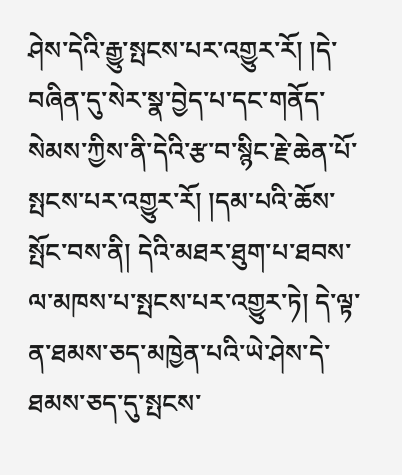ཤེས་དེའི་རྒྱུ་སྤངས་པར་འགྱུར་རོ། །དེ་བཞིན་དུ་སེར་སྣ་བྱེད་པ་དང་གནོད་སེམས་ཀྱིས་ནི་དེའི་རྩ་བ་སྙིང་རྗེ་ཆེན་པོ་སྤངས་པར་འགྱུར་རོ། །དམ་པའི་ཆོས་སྤོང་བས་ནི། དེའི་མཐར་ཐུག་པ་ཐབས་ལ་མཁས་པ་སྤངས་པར་འགྱུར་ཏེ། དེ་ལྟ་ན་ཐམས་ཅད་མཁྱེན་པའི་ཡེ་ཤེས་དེ་ཐམས་ཅད་དུ་སྤངས་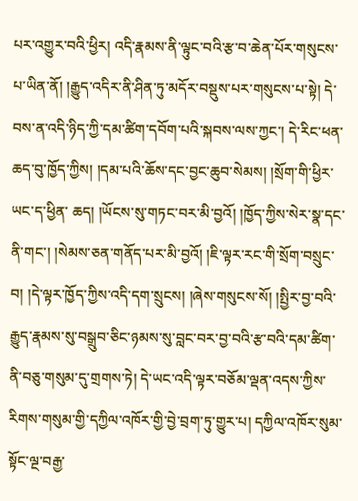པར་འགྱུར་བའི་ཕྱིར། འདི་རྣམས་ནི་ལྟུང་བའི་རྩ་བ་ཆེན་པོར་གསུངས་པ་ཡིན་ནོ། །རྒྱུད་འདིར་ནི་ཤིན་ཏུ་མདོར་བསྡུས་པར་གསུངས་པ་སྟེ། དེ་བས་ན་འདི་ཉིད་ཀྱི་དམ་ཚིག་དབོག་པའི་སྐབས་ལས་ཀྱང་། དེ་རིང་ཕན་ཆད་བུ་ཁྱོད་ཀྱིས། །དམ་པའི་ཆོས་དང་བྱང་ཆུབ་སེམས། །སྲོག་གི་ཕྱིར་ཡང་ད་ཕྱིན་ ཆད། །ཡོངས་སུ་གཏང་བར་མི་བྱའོ། །ཁྱོད་ཀྱིས་སེར་སྣ་དང་ནི་གང་། །སེམས་ཅན་གནོད་པར་མི་བྱའོ། །ཇི་ལྟར་རང་གི་སྲོག་བསྲུང་བ། །དེ་ལྟར་ཁྱོད་ཀྱིས་འདི་དག་སྲུངས། །ཞེས་གསུངས་སོ། །སྤྱིར་བྱ་བའི་རྒྱུད་རྣམས་སུ་བསྒྲུབ་ཅིང་ཉམས་སུ་བླང་བར་བྱ་བའི་རྩ་བའི་དམ་ཚིག་ནི་བཅུ་གསུམ་དུ་གྲགས་ཏེ། དེ་ཡང་འདི་ལྟར་བཅོམ་ལྡན་འདས་ཀྱིས་རིགས་གསུམ་གྱི་དཀྱིལ་འཁོར་གྱི་བྱེ་བྲག་ཏུ་གྱུར་པ། དཀྱིལ་འཁོར་སུམ་སྟོང་ལྔ་བརྒྱ་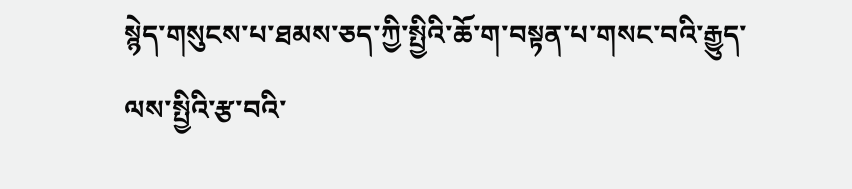སྙེད་གསུངས་པ་ཐམས་ཅད་ཀྱི་སྤྱིའི་ཆོ་ག་བསྟན་པ་གསང་བའི་རྒྱུད་ལས་སྤྱིའི་རྩ་བའི་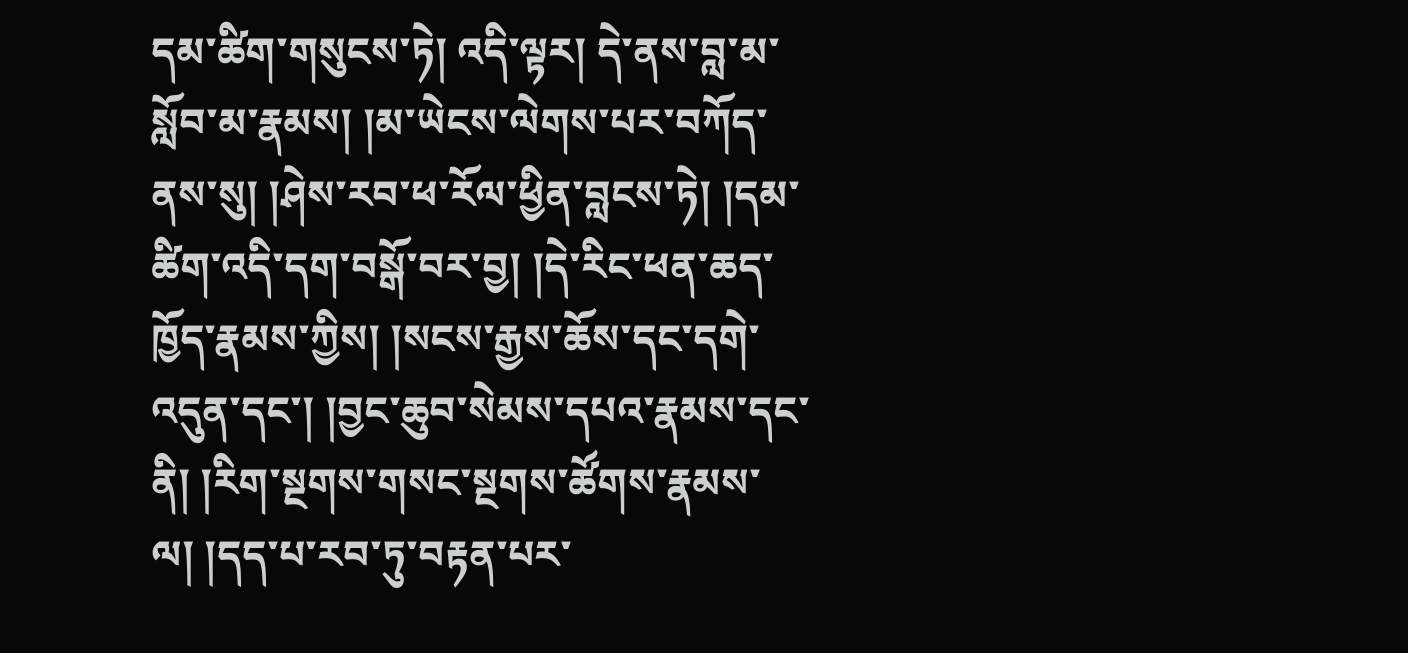དམ་ཚིག་གསུངས་ཏེ། འདི་ལྟར། དེ་ནས་བླ་མ་སློབ་མ་རྣམས། །མ་ཡེངས་ལེགས་པར་བཀོད་ནས་སུ། །ཤེས་རབ་ཕ་རོལ་ཕྱིན་བླངས་ཏེ། །དམ་ཚིག་འདི་དག་བསྒོ་བར་བྱ། །དེ་རིང་ཕན་ཆད་ཁྱོད་རྣམས་ཀྱིས། །སངས་རྒྱས་ཆོས་དང་དགེ་འདུན་དང་། །བྱང་ཆུབ་སེམས་དཔའ་རྣམས་དང་ནི། །རིག་སྔགས་གསང་སྔགས་ཚོགས་རྣམས་ལ། །དད་པ་རབ་ཏུ་བརྟན་པར་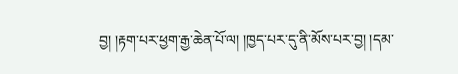བྱ། །རྟག་པར་ཕྱག་རྒྱ་ཆེན་པོ་ལ། །ཁྱད་པར་དུ་ནི་མོས་པར་བྱ། །དམ་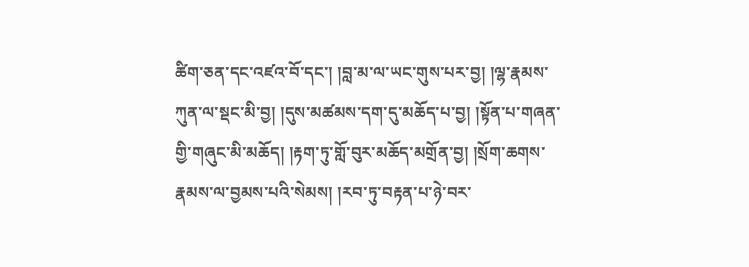ཚིག་ཅན་དང་འཛའ་བོ་དང་། །བླ་མ་ལ་ཡང་གུས་པར་བྱ། །ལྷ་རྣམས་ཀུན་ལ་སྡང་མི་བྱ། །དུས་མཚམས་དག་དུ་མཆོད་པ་བྱ། །སྟོན་པ་གཞན་གྱི་གཞུང་མི་མཆོད། །རྟག་ཏུ་གློ་བུར་མཆོད་མགྲོན་བྱ། །སྲོག་ཆགས་རྣམས་ལ་བྱམས་པའི་སེམས། །རབ་ཏུ་བརྟན་པ་ཉེ་བར་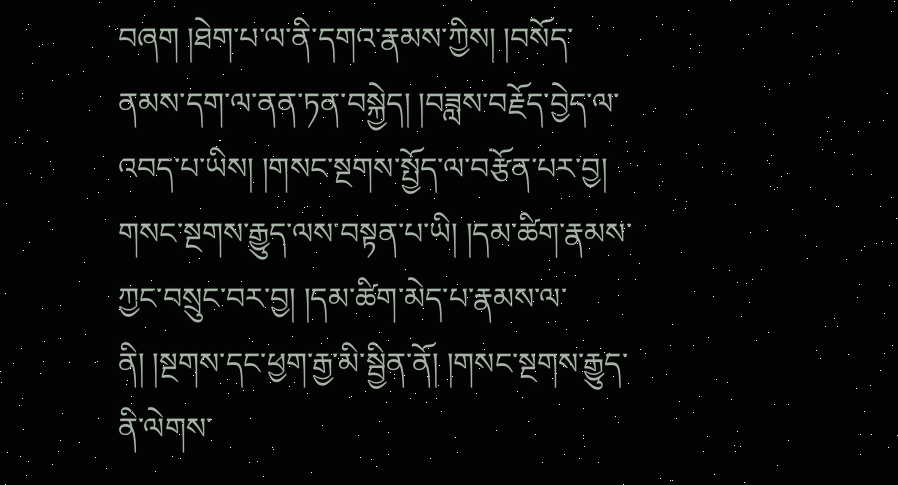བཞག །ཐེག་པ་ལ་ནི་དགའ་རྣམས་ཀྱིས། །བསོད་ནམས་དག་ལ་ནན་ཏན་བསྐྱེད། །བཟླས་བརྗོད་བྱེད་ལ་འབད་པ་ཡིས། །གསང་སྔགས་སྤྱོད་ལ་བརྩོན་པར་བྱ། གསང་སྔགས་རྒྱུད་ལས་བསྟན་པ་ཡི། །དམ་ཚིག་རྣམས་ཀྱང་བསྲུང་བར་བྱ། །དམ་ཚིག་མེད་པ་རྣམས་ལ་ནི། །སྔགས་དང་ཕྱག་རྒྱ་མི་སྦྱིན་ནོ། །གསང་སྔགས་རྒྱུད་ནི་ལེགས་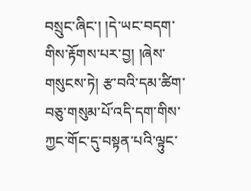བསྲུང་ཞིང་། །དེ་ཡང་བདག་གིས་རྟོགས་པར་བྱ། །ཞེས་གསུངས་ཏེ། རྩ་བའི་དམ་ཚིག་བཅུ་གསུམ་པོ་འདི་དག་གིས་ཀྱང་གོང་དུ་བསྟན་པའི་ལྟུང་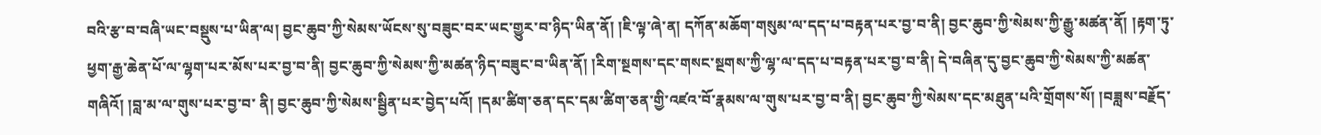བའི་རྩ་བ་བཞི་ཡང་བསྡུས་པ་ཡིན་ལ། བྱང་ཆུབ་ཀྱི་སེམས་ཡོངས་སུ་བཟུང་བར་ཡང་གྱུར་བ་ཉིད་ཡིན་ནོ། །ཇི་ལྟ་ཞེ་ན། དཀོན་མཆོག་གསུམ་ལ་དད་པ་བརྟན་པར་བྱ་བ་ནི། བྱང་ཆུབ་ཀྱི་སེམས་ཀྱི་རྒྱུ་མཚན་ནོ། །རྟག་ཏུ་ཕྱག་རྒྱ་ཆེན་པོ་ལ་ལྷག་པར་མོས་པར་བྱ་བ་ནི། བྱང་ཆུབ་ཀྱི་སེམས་ཀྱི་མཚན་ཉིད་བཟུང་བ་ཡིན་ནོ། །རིག་སྔགས་དང་གསང་སྔགས་ཀྱི་ལྷ་ལ་དད་པ་བརྟན་པར་བྱ་བ་ནི། དེ་བཞིན་དུ་བྱང་ཆུབ་ཀྱི་སེམས་ཀྱི་མཚན་གཞིའོ། །བླ་མ་ལ་གུས་པར་བྱ་བ་ ནི། བྱང་ཆུབ་ཀྱི་སེམས་སྦྱིན་པར་བྱེད་པའོ། །དམ་ཚིག་ཅན་དང་དམ་ཚིག་ཅན་གྱི་འཛའ་བོ་རྣམས་ལ་གུས་པར་བྱ་བ་ནི། བྱང་ཆུབ་ཀྱི་སེམས་དང་མཐུན་པའི་གྲོགས་སོ། །བཟླས་བརྗོད་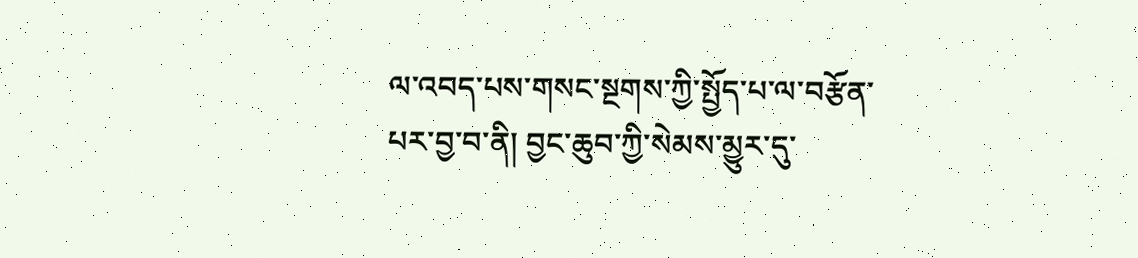ལ་འབད་པས་གསང་སྔགས་ཀྱི་སྤྱོད་པ་ལ་བརྩོན་པར་བྱ་བ་ནི། བྱང་ཆུབ་ཀྱི་སེམས་མྱུར་དུ་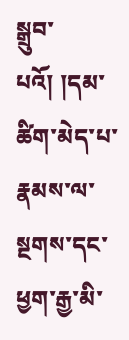སྒྲུབ་པའོ། །དམ་ཚིག་མེད་པ་རྣམས་ལ་སྔགས་དང་ཕྱག་རྒྱ་མི་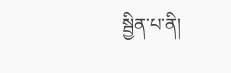སྦྱིན་པ་ནི།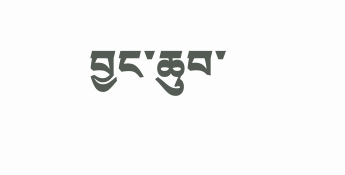བྱང་ཆུབ་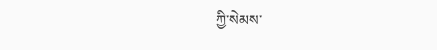ཀྱི་སེམས་